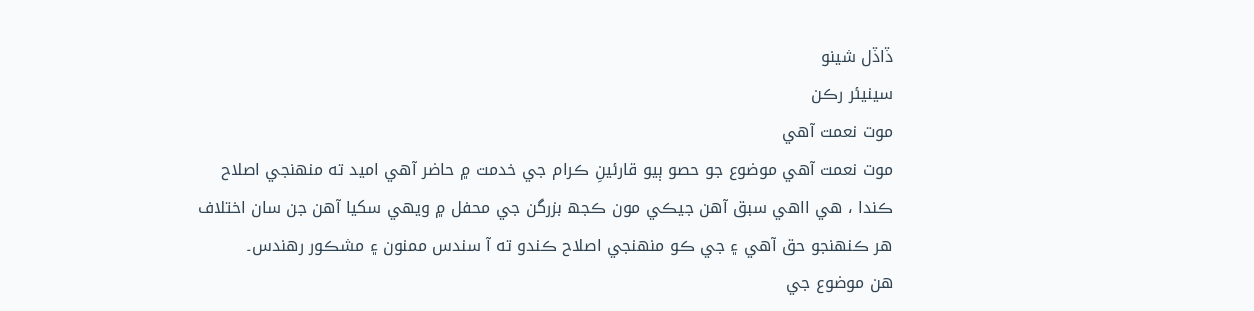ڏاڏل شينو
سينيئر رڪن
موت نعمت آهي
موت نعمت آهي موضوع جو حصو ٻيو قارئينِ ڪرام جي خدمت ۾ حاضر آهي اميد ته منهنجي اصلاح ڪندا ، هي ااهي سبق آهن جيڪي مون ڪجھ بزرگن جي محفل ۾ ويهي سکيا آهن جن سان اختلاف هر ڪنهنجو حق آهي ۽ جي ڪو منهنجي اصلاح ڪندو ته آ سندس ممنون ۽ مشڪور رهندس۔
هن موضوع جي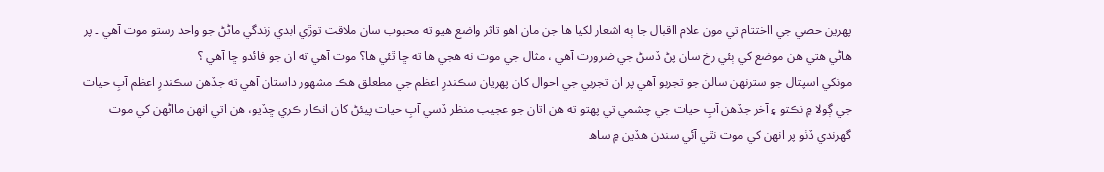پهرين حصي جي ااختتام تي مون علام ااقبال جا ٻه اشعار لکيا ها جن مان اهو تاثر واضع هيو ته محبوب سان ملاقت توڙي ابدي زندگي ماڻڻ جو واحد رستو موت آهي ۔ پر هاڻي هتي هن موضع کي ٻئي رخ سان پڻ ڏسڻ جي ضرورت آهي ، مثال جي موت نه هجي ها ته ڇا ٿئي ها؟ موت آهي ته ان جو فائدو ڇا آهي ؟
مونکي اسپتال جو سترنهن سالن جو تجربو آهي پر ان تجربي جي احوال کان پهريان سڪندرِ اعظم جي مطعلق هڪ مشهور داستان آهي ته جڏهن سڪندرِ اعظم آبِ حيات جي ڳولا ۾ نڪتو ۽ آخر جڏهن آبِ حيات جي چشمي تي پهتو ته هن اتان جو عجيب منظر ڏسي آبِ حيات پيئڻ کان انڪار ڪري ڇڏيو، هن اتي انهن مااڻهن کي موت گهرندي ڏٺو پر انهن کي موت نٿي آئي سندن هڏين ۾ ساھ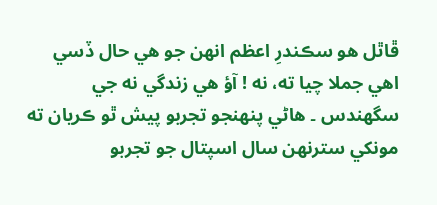ڦاٿل هو سڪندرِ اعظم انهن جو هي حال ڏسي اهي جملا چيا ته، نه ! آؤ هي زندگي نه جي سگهندس ۔ هاڻي پنهنجو تجربو پيش ٿو ڪريان ته مونکي سترنهن سال اسپتال جو تجربو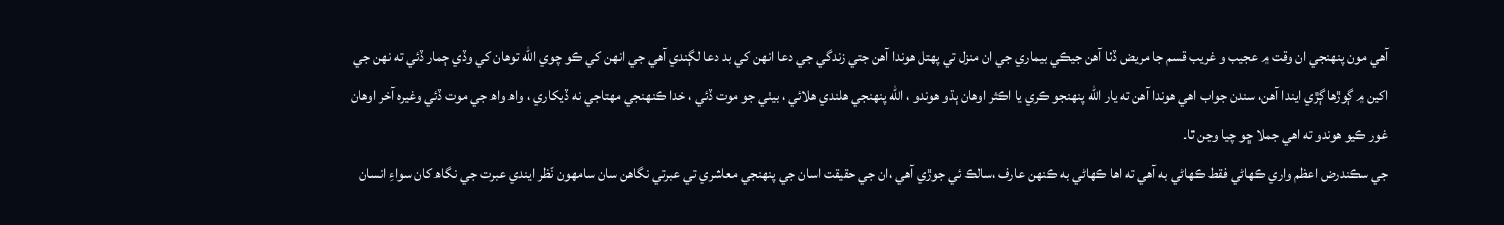آهي مون پنهنجي ان وقت ۾ عجيب و غريب قسم جا مريض ڏٺا آهن جيڪي بيماري جي ان منزل تي پهتل هوندا آهن جتي زندگي جي دعا انهن کي بد دعا لڳندي آهي جي انهن کي ڪو چوي الله توهان کي وڏي ڄمار ڏئي ته نهن جي اکين ۾ ڳوڙها ڳڙي ايندا آهن، سندن جواب اهي هوندا آهن ته يار الله پنهنجو ڪري يا اڪثر اوهان ٻڌو هوندو ، الله پنهنجي هلندي هلائي ، بيٺي جو موت ڏئي ، خدا ڪنهنجي مهتاجي نه ڏيکاري ، واھ واھ جي موت ڏئي وغيره آخر اوهان غور ڪيو هوندو ته اهي جملا ڇو چيا وڃن ٿا۔
جي سڪندرض اعظم واري ڪهاڻي فقط ڪهاڻي به آهي ته اها ڪهاڻي به ڪنهن عارف ،سالڪ ئي جوڙي آهي ،ان جي حقيقت اسان جي پنهنجي معاشري تي عبرتي نگاھن سان سامهون نّظر ايندي عبرت جي نگاھ کان سواءِ انسان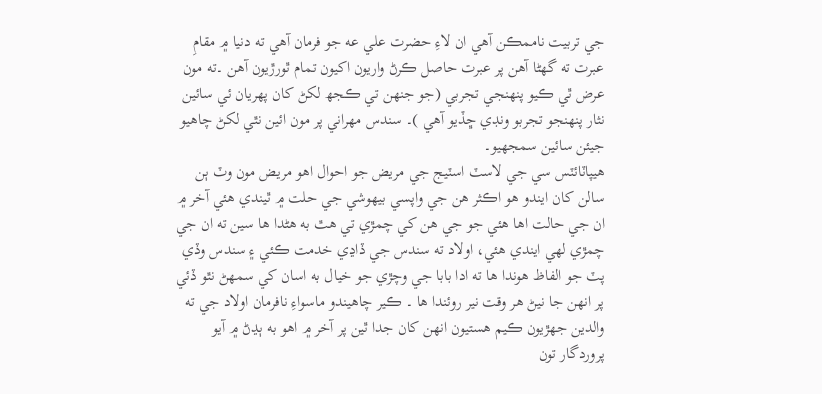جي تربيت ناممڪن آهي ان لاءِ حضرت علي عه جو فرمان آهي ته دنيا ۾ مقامِ عبرت ته گهڻا آهن پر عبرت حاصل ڪرڻ واريون اکيون تمام ٿورڙيون آهن ۔ته مون عرض ٿي ڪيو پنهنجي تجربي (جو جنهن تي ڪجھ لکڻ کان پهريان ئي سائين نثار پنهنجو تجربو ونڊي ڇڏيو آهي )۔ سندس مهراني پر مون ائين نٿي لکڻ چاهيو جيئن سائين سمجهيو۔
هيپاٽائٽس سي جي لاسٽ اسٽيج جي مريض جو احوال اهو مريض مون وٽ ٻن سالن کان ايندو هو اڪثر هن جي واپسي بيهوشي جي حلت ۾ ٿيندي هئي آخر ۾ ان جي حالت اها هئي جو جي هن کي چمڙي تي هٿ به هڻدا ها سين ته ان جي چمڙي لهي ايندي هئي، اولاد ته سندس جي ڏاڍي خدمت ڪئي ۽ سندس وڏي پٽ جو الفاظ هوندا ها ته ادا بابا جي وچڙي جو خيال به اسان کي سمهڻ نٿو ڏئي پر انهن جا نيڻ هر وقت نير روئندا ها ۔ ڪير چاهيندو ماسواءِ نافرمان اولاد جي ته والدين جهڙيون ڪيم هستيون انهن کان جدا ٿين پر آخر ۾ اهو به ٻڍڻ ۾ آيو پروردگار تون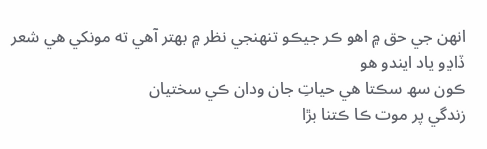انهن جي حق ۾ اهو ڪر جيڪو تنهنجي نظر ۾ بهتر آهي ته مونکي هي شعر ڏاڍو ياد ايندو هو
ڪون سھ سڪتا هي حياتِ جان ودان ڪي سختيان
زندگي پر موت ڪا ڪتنا بڙا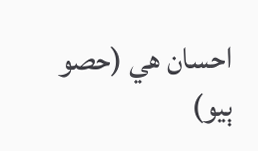احسان هي (حصو ٻيو)